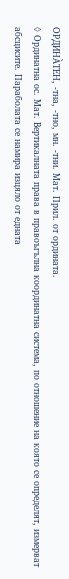ОРДИНА̀ТЕН, -тна, -тно, мн. -тни. Мат. Прил. от ордината.
◊ Ординатна ос. Мат. Вертикалната права в правоъгълна координатна система, по отношение на която се определят, измерват абсцисите. Параболата се намира изцяло от едната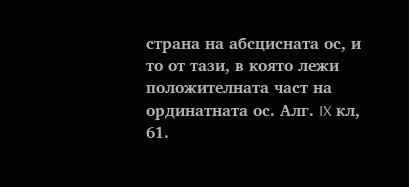страна на абсцисната ос, и то от тази, в която лежи положителната част на ординатната ос. Алг. IX кл, 61.